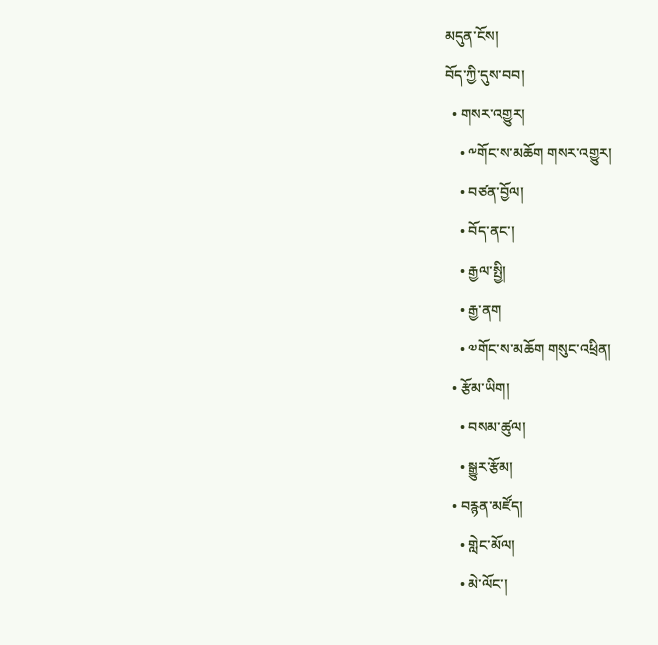མདུན་ངོས།
བོད་ཀྱི་དུས་བབ།
  • གསར་འགྱུར།
    • ༸གོང་ས་མཆོག གསར་འགྱུར།
    • བཙན་བྱོལ།
    • བོད་ནང་།
    • རྒྱལ་སྤྱི།
    • རྒྱ་ནག
    • ༧གོང་ས་མཆོག གསུང་འཕྲིན།
  • རྩོམ་ཡིག།
    • བསམ་ཚུལ།
    • སྒྱུར་རྩོམ།
  • བརྙན་མཛོད།
    • གླེང་མོལ།
    • མེ་ལོང་།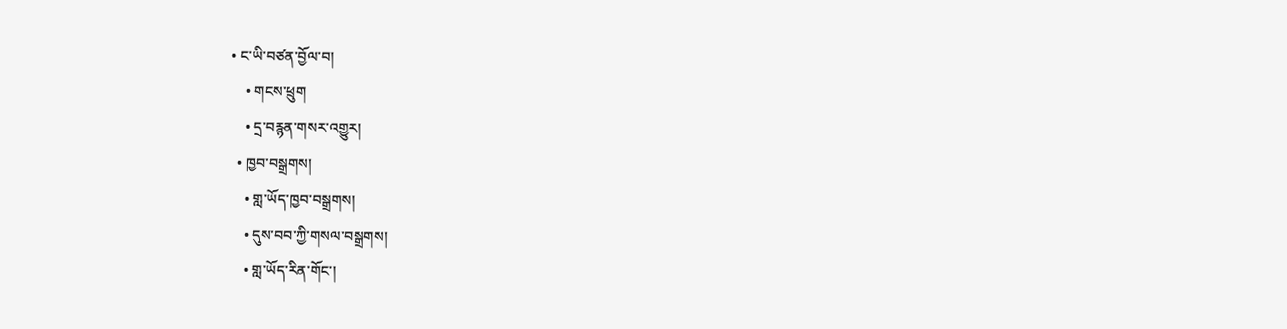• ང་ཡི་བཙན་བྱོལ་བ།
    • གངས་ཕྲུག
    • དྲ་བརྙན་གསར་འགྱུར།
  • ཁྱབ་བསྒྲགས།
    • གླ་ཡོད་ཁྱབ་བསྒྲགས།
    • དུས་བབ་ཀྱི་གསལ་བསྒྲགས།
    • གླ་ཡོད་རིན་གོང་།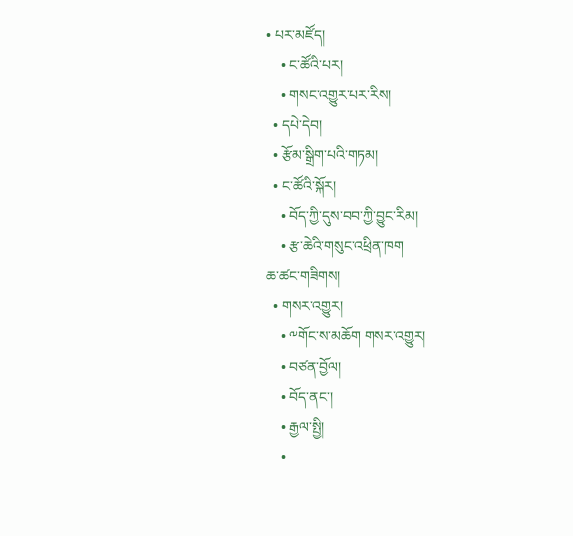• པར་མཛོད།
    • ང་ཚོའི་པར།
    • གསང་འགྱུར་པར་རིས།
  • དཔེ་དེབ།
  • རྩོམ་སྒྲིག་པའི་གཏམ།
  • ང་ཚོའི་སྐོར།
    • བོད་ཀྱི་དུས་བབ་ཀྱི་བྱུང་རིམ།
    • རྩ་ཆེའི་གསུང་འཕྲིན་ཁག
ཆ་ཚང་གཟིགས།
  • གསར་འགྱུར།
    • ༸གོང་ས་མཆོག གསར་འགྱུར།
    • བཙན་བྱོལ།
    • བོད་ནང་།
    • རྒྱལ་སྤྱི།
    •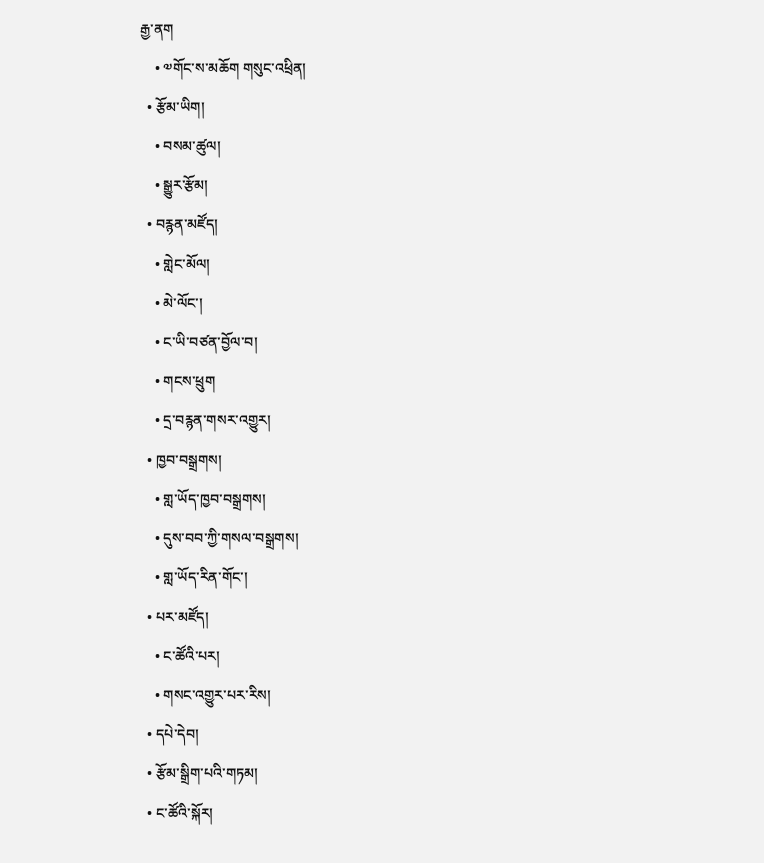རྒྱ་ནག
    • ༧གོང་ས་མཆོག གསུང་འཕྲིན།
  • རྩོམ་ཡིག།
    • བསམ་ཚུལ།
    • སྒྱུར་རྩོམ།
  • བརྙན་མཛོད།
    • གླེང་མོལ།
    • མེ་ལོང་།
    • ང་ཡི་བཙན་བྱོལ་བ།
    • གངས་ཕྲུག
    • དྲ་བརྙན་གསར་འགྱུར།
  • ཁྱབ་བསྒྲགས།
    • གླ་ཡོད་ཁྱབ་བསྒྲགས།
    • དུས་བབ་ཀྱི་གསལ་བསྒྲགས།
    • གླ་ཡོད་རིན་གོང་།
  • པར་མཛོད།
    • ང་ཚོའི་པར།
    • གསང་འགྱུར་པར་རིས།
  • དཔེ་དེབ།
  • རྩོམ་སྒྲིག་པའི་གཏམ།
  • ང་ཚོའི་སྐོར།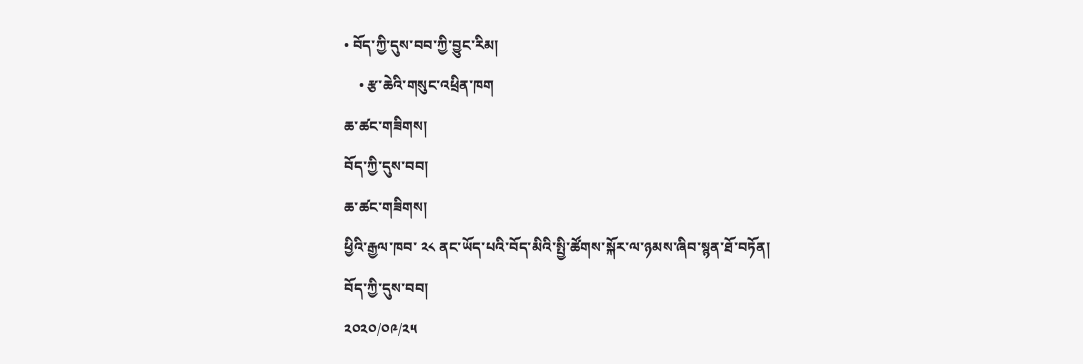• བོད་ཀྱི་དུས་བབ་ཀྱི་བྱུང་རིམ།
    • རྩ་ཆེའི་གསུང་འཕྲིན་ཁག
ཆ་ཚང་གཟིགས།
བོད་ཀྱི་དུས་བབ།
ཆ་ཚང་གཟིགས།
ཕྱིའི་རྒྱལ་ཁབ་ ༢༨ ནང་ཡོད་པའི་བོད་མིའི་སྤྱི་ཚོགས་སྐོར་ལ་ཉམས་ཞིབ་སྙན་ཐོ་བཏོན།
བོད་ཀྱི་དུས་བབ།
༢༠༢༠/༠༩/༢༥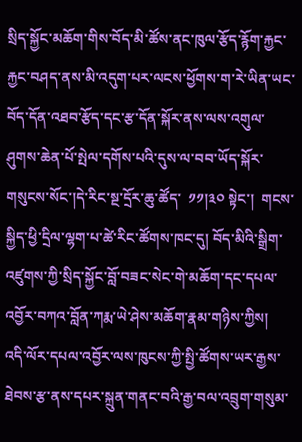སྲིད་སྐྱོང་མཆོག་གིས་བོད་མི་ཚོས་ནང་ཁུལ་རྩོད་རྙོག་རྐྱང་རྐྱང་བཤད་ནས་མི་འདུག་པར་ལངས་ཕྱོགས་ག་རེ་ཡིན་ཡང་བོད་དོན་འཐབ་རྩོད་དང་རྩ་དོན་སྐོར་ནས་ལས་འགུལ་ཤུགས་ཆེན་པོ་སྤེལ་དགོས་པའི་དུས་ལ་བབ་ཡོད་སྐོར་གསུངས་སོང་།དེ་རིང་སྔ་དྲོར་ཆུ་ཚོད་  ༡༡།༣༠ སྟེང་།  གངས་སྐྱིད་ཕྱི་དྲིལ་ལྷག་པ་ཚེ་རིང་ཚོགས་ཁང་དུ། བོད་མིའི་སྒྲིག་འཛུགས་ཀྱི་སྲིད་སྐྱོང་བློ་བཟང་སེང་གེ་མཆོག་དང་དཔལ་འབྱོར་བཀའ་བློན་ཀརྨ་ཡེ་ཤེས་མཆོག་རྣམ་གཉིས་ཀྱིས།  འདི་ལོར་དཔལ་འབྱོར་ལས་ཁུངས་ཀྱི་སྤྱི་ཚོགས་ཡར་རྒྱས་ཐེབས་རྩ་ནས་དཔར་སྐྲུན་གནང་བའི་རྒྱ་བལ་འབྲུག་གསུམ་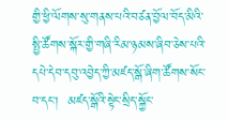གྱི་ཕྱི་ལོགས་སུ་གནས་པའི་བཙན་བྱོལ་བོད་མིའི་སྤྱི་ཚོགས་སྐོར་གྱི་གཞི་རིམ་ཉམས་ཞིབ་ཅེས་པའི་དཔེ་དེབ་དབུ་འབྱེད་ཀྱི་མཛད་སྒོ་ཞིག་ཚོགས་སོང་བ་དང་།  མཛད་སྒོའི་སྟེང་སྲིད་སྐྱོང་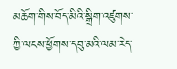མཆོག་གིས་བོད་མིའི་སྒྲིག་འཛུགས་ཀྱི་ལངས་ཕྱོགས་དབུ་མའི་ལམ་རེད་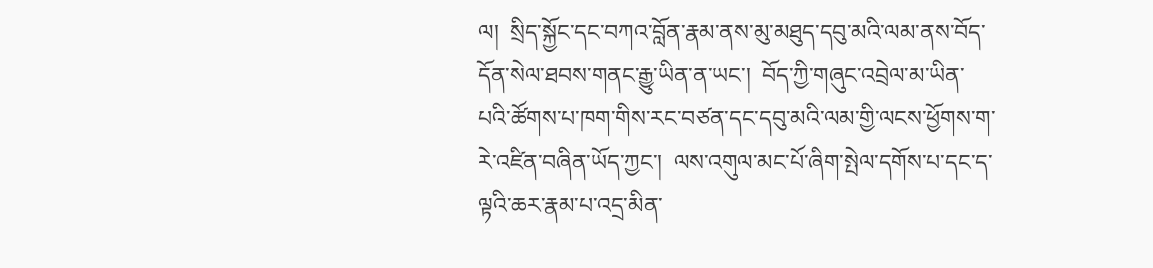ལ།  སྲིད་སྐྱོང་དང་བཀའ་བློན་རྣམ་ནས་མུ་མཐུད་དབུ་མའི་ལམ་ནས་བོད་དོན་སེལ་ཐབས་གནང་རྒྱུ་ཡིན་ན་ཡང་།  བོད་ཀྱི་གཞུང་འབྲེལ་མ་ཡིན་པའི་ཚོགས་པ་ཁག་གིས་རང་བཙན་དང་དབུ་མའི་ལམ་གྱི་ལངས་ཕྱོགས་ག་རེ་འཛིན་བཞིན་ཡོད་ཀྱང་།  ལས་འགུལ་མང་པོ་ཞིག་སྤེལ་དགོས་པ་དང་ད་ལྟའི་ཆར་རྣམ་པ་འདྲ་མིན་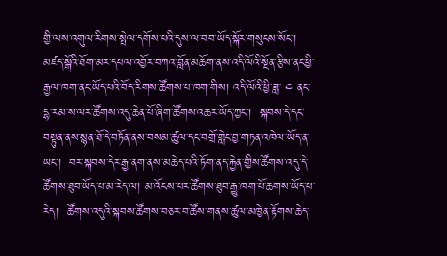གྱི་ལས་འགུལ་རིགས་སྤེལ་དགོས་པའི་དུས་ལ་བབ་ཡོད་སྐོར་གསུངས་སོང་།
མཛད་སྒོའི་ཐོག་མར་དཔལ་འབྱོར་བཀའ་བློན་མཆོག་ནས་འདི་ལོའི་སྔོན་རྩིས་ནང་ཕྱི་རྒྱལ་ཁག་ནང་ཡོད་པའི་བོད་རིགས་ཚོགས་པ་ཁག་གིས། འདི་ལོའི་ཕྱི་ཟླ་ ༤ ནང་དྷ་རམ་ས་ལར་ཚོགས་འདུ་ཆེན་པོ་ཞིག་ཚོགས་འཆར་ཡོད་ཀྱང་།  སྐབས་དེ་དང་བསྟུན་ནས་སྙན་ཐོ་དེ་བཏོན་ནས་བསམ་ཚུལ་དང་བགྲོ་གླེང་བྱ་གཏན་འཁེལ་ཡོད་ན་ཡང་།  བར་སྐབས་དེར་རྒྱ་ནག་ནས་མཆེད་པའི་ཏོག་ནད་རྐྱེན་གྱིས་ཚོགས་འདུ་དེ་ཚོགས་ཐུབ་ཡོད་པ་མ་རེད་ལ། མ་འོངས་པར་ཚོགས་ཐུབ་རྒྱུ་ཁག་པོ་ཆགས་ཡོད་པ་རེད།  ཚོགས་འདུའི་སྐབས་ཚོགས་བཅར་བ་ཚོས་གནས་ཚུལ་མཁྱེན་རྟོགས་ཆེད་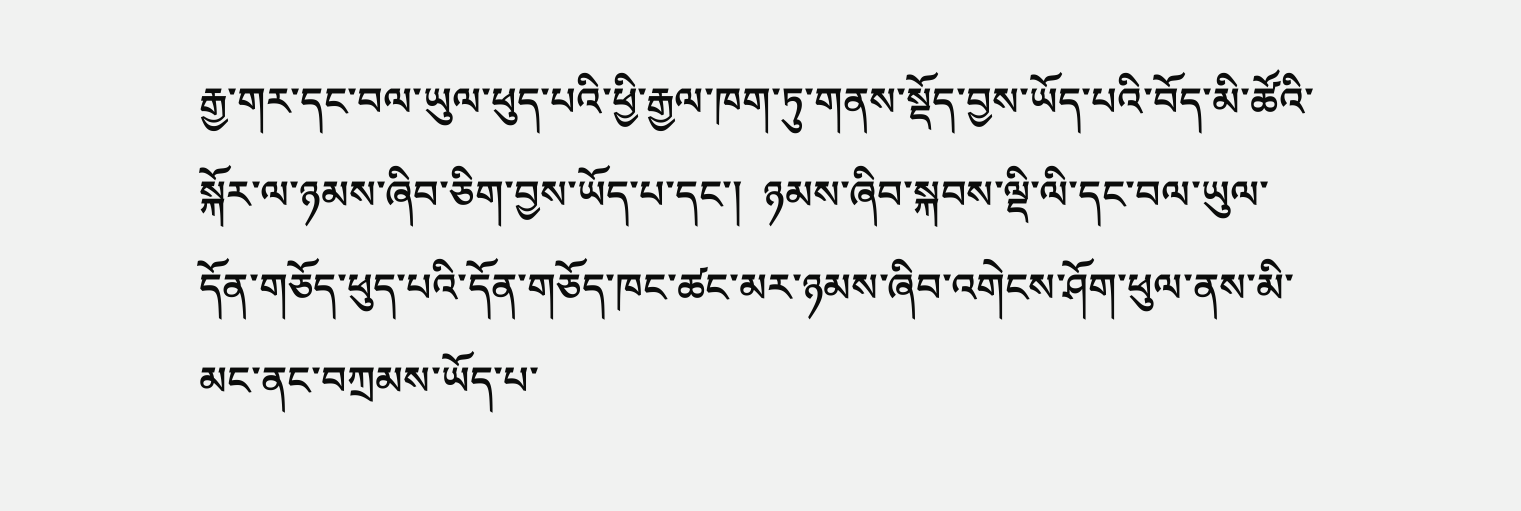རྒྱ་གར་དང་བལ་ཡུལ་ཕུད་པའི་ཕྱི་རྒྱལ་ཁག་ཏུ་གནས་སྡོད་བྱས་ཡོད་པའི་བོད་མི་ཚོའི་སྐོར་ལ་ཉམས་ཞིབ་ཅིག་བྱས་ཡོད་པ་དང་།  ཉམས་ཞིབ་སྐབས་ལྡི་ལི་དང་བལ་ཡུལ་དོན་གཅོད་ཕུད་པའི་དོན་གཅོད་ཁང་ཚང་མར་ཉམས་ཞིབ་འགེངས་ཤོག་ཕུལ་ནས་མི་མང་ནང་བཀྲམས་ཡོད་པ་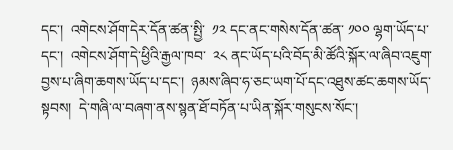དང་།  འགེངས་ཤོག་དེར་དོན་ཚན་སྤྱི་  ༡༢ དང་ནང་གསེས་དོན་ཚན་ ༡༠༠ ལྷག་ཡོད་པ་དང་།  འགེངས་ཤོག་དེ་ཕྱིའི་རྒྱལ་ཁབ་  ༢༨ ནང་ཡོད་པའི་བོད་མི་ཚོའི་སྐོར་ལ་ཞིབ་འཇུག་བྱས་པ་ཞིག་ཆགས་ཡོད་པ་དང་།  ཉམས་ཞིབ་ཧ་ཅང་ཡག་པོ་དང་འཐུས་ཚང་ཆགས་ཡོད་སྟབས།  དེ་གཞི་ལ་བཞག་ནས་སྙན་ཐོ་བཏོན་པ་ཡིན་སྐོར་གསུངས་སོང་།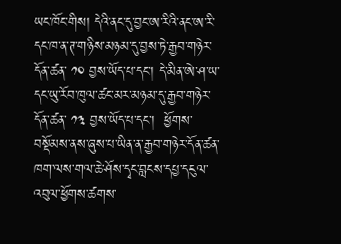ཡང་ཁོང་གིས། དེའི་ནང་དུ་བྱང་ཨ་རིའི་ནང་ཨ་རི་དང་ཁ་ན་ཊ་གཉིས་མཉམ་དུ་བྱས་ཏེ་རྒྱབ་གཉེར་དོན་ཚན་ ༡༠ བྱས་ཡོད་པ་དང་། དེ་མིན་ཨེ་ཤ་ཡ་དང་ཡུ་རོབ་ཁུལ་ཚང་མར་མཉམ་དུ་རྒྱབ་གཉེར་དོན་ཚན་ ༡༣ བྱས་ཡོད་པ་དང་།  ཕྱོགས་བསྡོམས་ནས་ཞུས་པ་ཡིན་ན་རྒྱབ་གཉེར་དོན་ཚན་ཁག་ལས་གལ་ཆེ་ཤོས་དྭང་བླངས་དཔྱ་དངུལ་འབུལ་ཕྱོགས་ཚགས་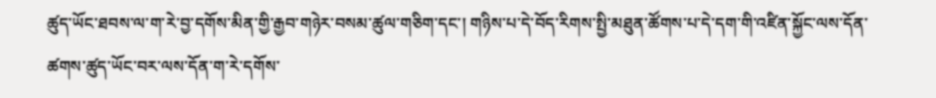ཚུད་ཡོང་ཐབས་ལ་ག་རེ་བྱ་དགོས་མིན་གྱི་རྒྱབ་གཉེར་བསམ་ཚུལ་གཅིག་དང་། གཉིས་པ་དེ་བོད་རིགས་སྤྱི་མཐུན་ཚོགས་པ་དེ་དག་གི་འཛིན་སྐྱོང་ལས་དོན་ཚགས་ཚུད་ཡོང་བར་ལས་དོན་ག་རེ་དགོས་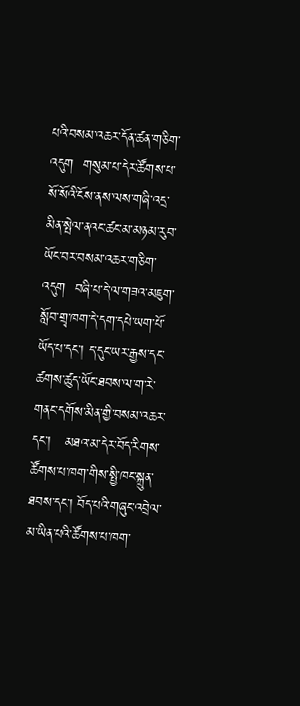པའི་བསམ་འཆར་དོན་ཚན་གཅིག་འདུག  གསུམ་པ་དེར་ཚོགས་པ་སོ་སོའི་ངོས་ནས་ལས་གཞི་འདྲ་མིན་སྤེལ་ནའང་ཚང་མ་མཉམ་རུབ་ཡོང་བར་བསམ་འཆར་གཅིག་འདུག  བཞི་པ་དེ་ལ་གཟའ་མཇུག་སློབ་གྲྭ་ཁག་དེ་དག་དཔེ་ཡག་པོ་ཡོད་པ་དང་། ད་དུང་ཡར་རྒྱས་དང་ཚགས་ཚུད་ཡོང་ཐབས་ལ་ག་རེ་གནང་དགོས་མིན་གྱི་བསམ་འཆར་དང་།   མཐའ་མ་དེར་བོད་རིགས་ཚོགས་པ་ཁག་གིས་སྤྱི་ཁང་སྐྲུན་ཐབས་དང་། བོད་པའི་གཞུང་འབྲེལ་མ་ཡིན་པའི་ཚོགས་པ་ཁག་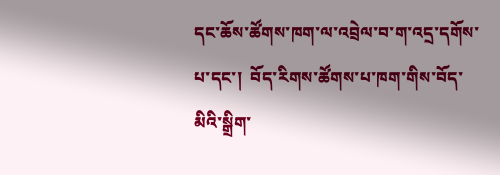དང་ཆོས་ཚོགས་ཁག་ལ་འབྲེལ་བ་ག་འདྲ་དགོས་པ་དང་།  བོད་རིགས་ཚོགས་པ་ཁག་གིས་བོད་མིའི་སྒྲིག་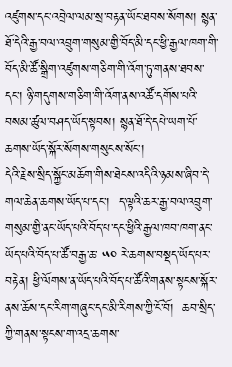འཛུགས་དང་འབྲེལ་ལམ་སྲ་བརྟན་ཡོང་ཐབས་སོགས། སྙན་ཐོ་དེའི་རྒྱ་བལ་འབྲུག་གསུམ་གྱི་བོད་མི་དང་ཕྱི་རྒྱལ་ཁག་གི་བོད་མི་ཚོ་སྒྲིག་འཛུགས་གཅིག་གི་འོག་ཏུ་གནས་ཐབས་དང་། ཉི་གདུགས་གཅིག་གི་འོག་ནས་འཚོ་དགོས་པའི་བསམ་ཚུལ་བཤད་ཡོད་སྟབས། སྙན་ཐོ་དེ་དཔེ་ཡག་པོ་ཆགས་ཡོད་སྐོར་སོགས་གསུངས་སོང་།
དེའི་རྗེས་སྲིད་སྐྱོང་མཆོག་གིས་ཐེངས་འདིའི་ཉམས་ཞིབ་དེ་གལ་ཆེན་ཆགས་ཡོད་པ་དང་།  ད་ལྟའི་ཆར་རྒྱ་བལ་འབྲུག་གསུམ་གྱི་ནང་ཡོད་པའི་བོད་པ་དང་ཕྱིའི་རྒྱལ་ཁབ་ཁག་ནང་ཡོད་པའི་བོད་པ་ཚོ་བརྒྱ་ཆ་ ༥༠ རེ་ཆགས་བསྡད་ཡོད་པར་བརྟེན། ཕྱི་ལོགས་ན་ཡོད་པའི་བོད་པ་ཚོའི་གནས་སྟངས་སྐོར་ནས་ཆོས་དང་རིག་གཞུང་དང་མི་རིགས་ཀྱི་ངོ་བོ།  ཆབ་སྲིད་ཀྱི་གནས་སྟངས་ག་འདྲ་ཆགས་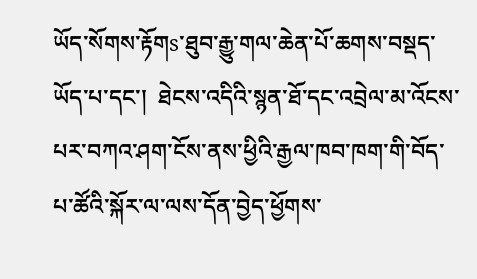ཡོད་སོགས་རྟོགs་ཐུབ་རྒྱུ་གལ་ཆེན་པོ་ཆགས་བསྡད་ཡོད་པ་དང་།  ཐེངས་འདིའི་སྙན་ཐོ་དང་འབྲེལ་མ་འོངས་པར་བཀའ་ཤག་ངོས་ནས་ཕྱིའི་རྒྱལ་ཁབ་ཁག་གི་བོད་པ་ཚོའི་སྐོར་ལ་ལས་དོན་བྱེད་ཕྱོགས་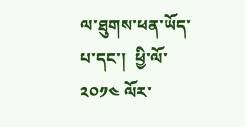ལ་ཐུགས་ཕན་ཡོད་པ་དང་།  ཕྱི་ལོ་  ༢༠༡༤ ལོར་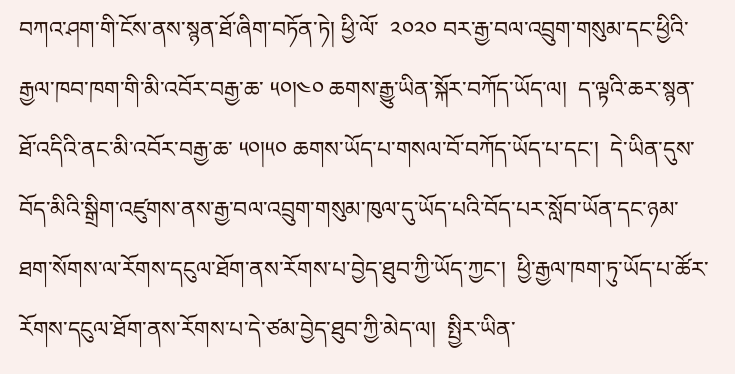བཀའ་ཤག་གི་ངོས་ནས་སྙན་ཐོ་ཞིག་བཏོན་ཏེ། ཕྱི་ལོ་  ༢༠༢༠ བར་རྒྱ་བལ་འབྲུག་གསུམ་དང་ཕྱིའི་རྒྱལ་ཁབ་ཁག་གི་མི་འབོར་བརྒྱ་ཆ་ ༥༠།༤༠ ཆགས་རྒྱུ་ཡིན་སྐོར་བཀོད་ཡོད་ལ།  ད་ལྟའི་ཆར་སྙན་ཐོ་འདིའི་ནང་མི་འབོར་བརྒྱ་ཆ་ ༥༠།༥༠ ཆགས་ཡོད་པ་གསལ་བོ་བཀོད་ཡོད་པ་དང་།  དེ་ཡིན་དུས་བོད་མིའི་སྒྲིག་འཛུགས་ནས་རྒྱ་བལ་འབྲུག་གསུམ་ཁུལ་དུ་ཡོད་པའི་བོད་པར་སློབ་ཡོན་དང་ཉམ་ཐག་སོགས་ལ་རོགས་དངུལ་ཐོག་ནས་རོགས་པ་བྱེད་ཐུབ་ཀྱི་ཡོད་ཀྱང་།  ཕྱི་རྒྱལ་ཁག་ཏུ་ཡོད་པ་ཚོར་རོགས་དངུལ་ཐོག་ནས་རོགས་པ་དེ་ཙམ་བྱེད་ཐུབ་ཀྱི་མེད་ལ།  སྤྱིར་ཡིན་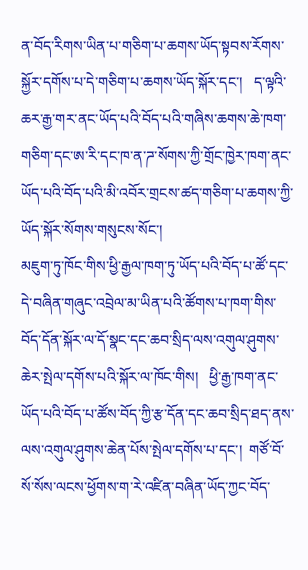ན་བོད་རིགས་ཡིན་པ་གཅིག་པ་ཆགས་ཡོད་སྟབས་རོགས་སྐྱོར་དགོས་པ་དེ་གཅིག་པ་ཆགས་ཡོད་སྐོར་དང་།   ད་ལྟའི་ཆར་རྒྱ་གར་ནང་ཡོད་པའི་བོད་པའི་གཞིས་ཆགས་ཆེ་ཁག་གཅིག་དང་ཨ་རི་དང་ཁ་ན་ཌ་སོགས་ཀྱི་གྲོང་ཁྱེར་ཁག་ནང་ཡོད་པའི་བོད་པའི་མི་འབོར་གྲངས་ཚད་གཅིག་པ་ཆགས་ཀྱི་ཡོད་སྐོར་སོགས་གསུངས་སོང་།
མཇུག་ཏུ་ཁོང་གིས་ཕྱི་རྒྱལ་ཁག་ཏུ་ཡོད་པའི་བོད་པ་ཚོ་དང་དེ་བཞིན་གཞུང་འབྲེལ་མ་ཡིན་པའི་ཚོགས་པ་ཁག་གིས་བོད་དོན་སྐོར་ལ་དོ་སྣང་དང་ཆབ་སྲིད་ལས་འགུལ་ཤུགས་ཆེར་སྤེལ་དགོས་པའི་སྐོར་ལ་ཁོང་གིས།   ཕྱི་རྒྱ་ཁག་ནང་ཡོད་པའི་བོད་པ་ཚོས་བོད་ཀྱི་རྩ་དོན་དང་ཆབ་སྲིད་ཐད་ནས་ལས་འགུལ་ཤུགས་ཆེན་པོས་སྤེལ་དགོས་པ་དང་།  གཙོ་བོ་སོ་སོས་ལངས་ཕྱོགས་ག་རེ་འཛིན་བཞིན་ཡོད་ཀྱང་བོད་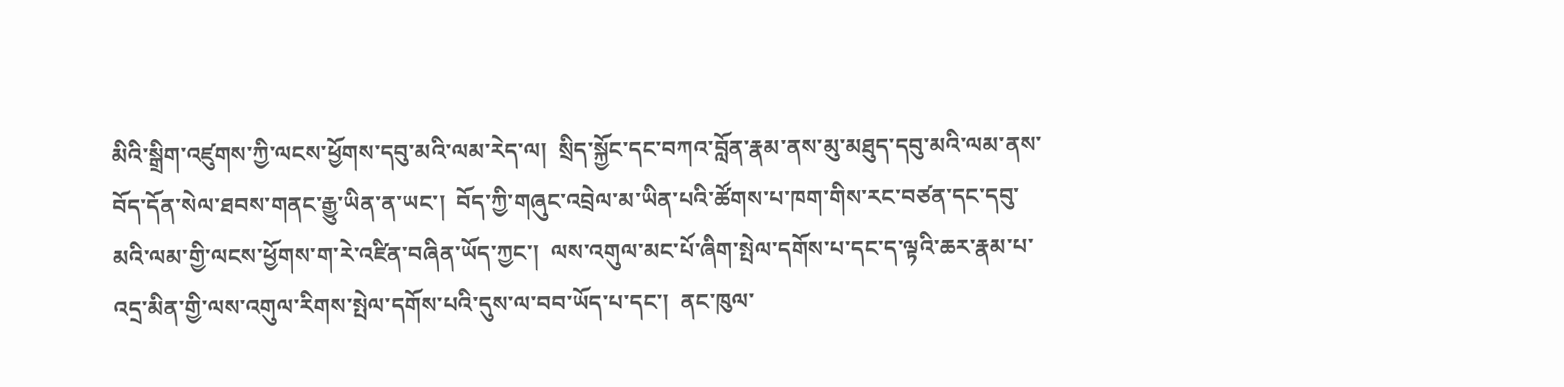མིའི་སྒྲིག་འཛུགས་ཀྱི་ལངས་ཕྱོགས་དབུ་མའི་ལམ་རེད་ལ།  སྲིད་སྐྱོང་དང་བཀའ་བློན་རྣམ་ནས་མུ་མཐུད་དབུ་མའི་ལམ་ནས་བོད་དོན་སེལ་ཐབས་གནང་རྒྱུ་ཡིན་ན་ཡང་།  བོད་ཀྱི་གཞུང་འབྲེལ་མ་ཡིན་པའི་ཚོགས་པ་ཁག་གིས་རང་བཙན་དང་དབུ་མའི་ལམ་གྱི་ལངས་ཕྱོགས་ག་རེ་འཛིན་བཞིན་ཡོད་ཀྱང་།  ལས་འགུལ་མང་པོ་ཞིག་སྤེལ་དགོས་པ་དང་ད་ལྟའི་ཆར་རྣམ་པ་འདྲ་མིན་གྱི་ལས་འགུལ་རིགས་སྤེལ་དགོས་པའི་དུས་ལ་བབ་ཡོད་པ་དང་།  ནང་ཁུལ་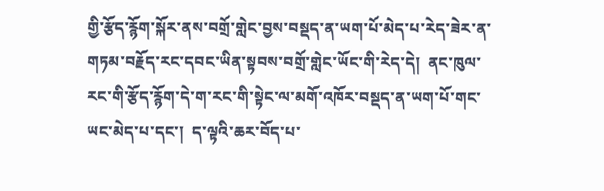གྱི་རྩོད་རྙོག་སྐོར་ནས་བགྲོ་གླེང་བྱས་བསྡད་ན་ཡག་པོ་མེད་པ་རེད་ཟེར་ན་གཏམ་བརྗོད་རང་དབང་ཡིན་སྟབས་བགྲོ་གླེང་ཡོང་གི་རེད་དེ།  ནང་ཁུལ་རང་གི་རྩོད་རྙོག་དེ་ག་རང་གི་སྟེང་ལ་མགོ་འཁོར་བསྡད་ན་ཡག་པོ་གང་ཡང་མེད་པ་དང་།  ད་ལྟའི་ཆར་བོད་པ་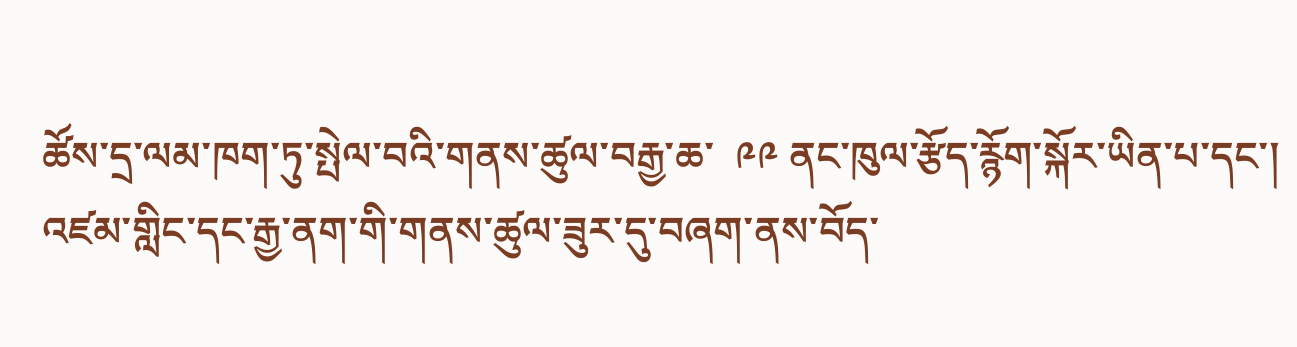ཚོས་དྲ་ལམ་ཁག་ཏུ་སྤེལ་བའི་གནས་ཚུལ་བརྒྱ་ཆ་  ༩༩ ནང་ཁུལ་རྩོད་རྙོག་སྐོར་ཡིན་པ་དང་།  འཛམ་གླིང་དང་རྒྱ་ནག་གི་གནས་ཚུལ་ཟུར་དུ་བཞག་ནས་བོད་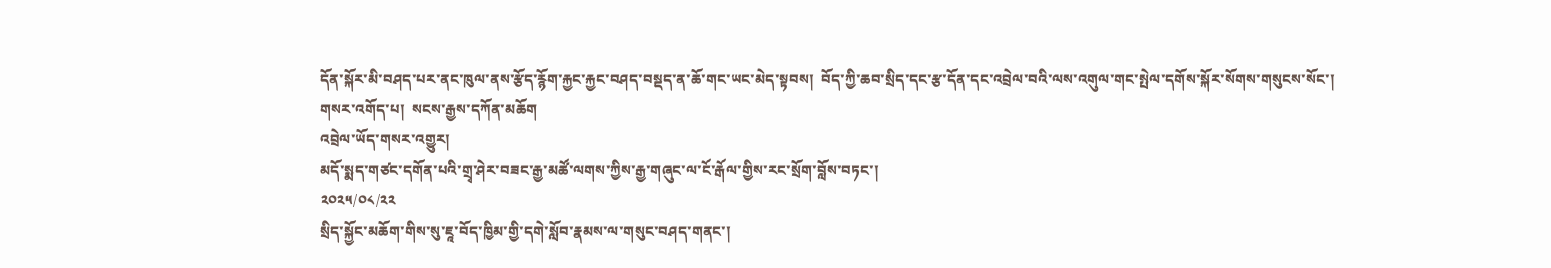དོན་སྐོར་མི་བཤད་པར་ནང་ཁུལ་ནས་རྩོད་རྙོག་རྐྱང་རྐྱང་བཤད་བསྡད་ན་ཆོ་གང་ཡང་མེད་སྟབས།  བོད་ཀྱི་ཆབ་སྲིད་དང་རྩ་དོན་དང་འབྲེལ་བའི་ལས་འགུལ་གང་སྤེལ་དགོས་སྐོར་སོགས་གསུངས་སོང་།
གསར་འགོད་པ།  སངས་རྒྱས་དཀོན་མཆོག
འབྲེལ་ཡོད་གསར་འགྱུར།
མདོ་སྨད་གཙང་དགོན་པའི་གྲྭ་ཤེར་བཟང་རྒྱ་མཚོ་ལགས་ཀྱིས་རྒྱ་གཞུང་ལ་ངོ་རྒོལ་གྱིས་རང་སྲོག་བློས་བཏང་།
༢༠༢༥/༠༨/༢༢
སྲིད་སྐྱོང་མཆོག་གིས་སུ་ཇཱ་བོད་ཁྱིམ་གྱི་དགེ་སློབ་རྣམས་ལ་གསུང་བཤད་གནང་།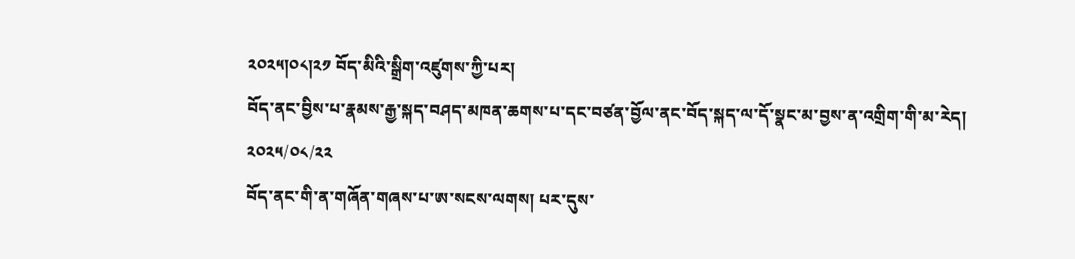༢༠༢༥།༠༨།༢༡ བོད་མིའི་སྒྲིག་འཛུགས་ཀྱི་པར།
བོད་ནང་བྱིས་པ་རྣམས་རྒྱ་སྐད་བཤད་མཁན་ཆགས་པ་དང་བཙན་བྱོལ་ནང་བོད་སྐད་ལ་དོ་སྣང་མ་བྱས་ན་འགྲིག་གི་མ་རེད།
༢༠༢༥/༠༨/༢༢
བོད་ནང་གི་ན་གཞོན་གཞས་པ་ཨ་སངས་ལགས། པར་དུས་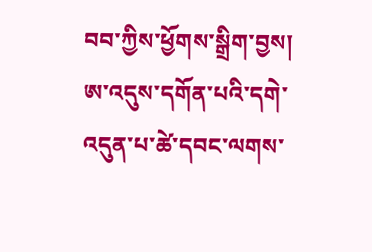བབ་ཀྱིས་ཕྱོགས་སྒྲིག་བྱས།
ཨ་འདུས་དགོན་པའི་དགེ་འདུན་པ་ཚེ་དབང་ལགས་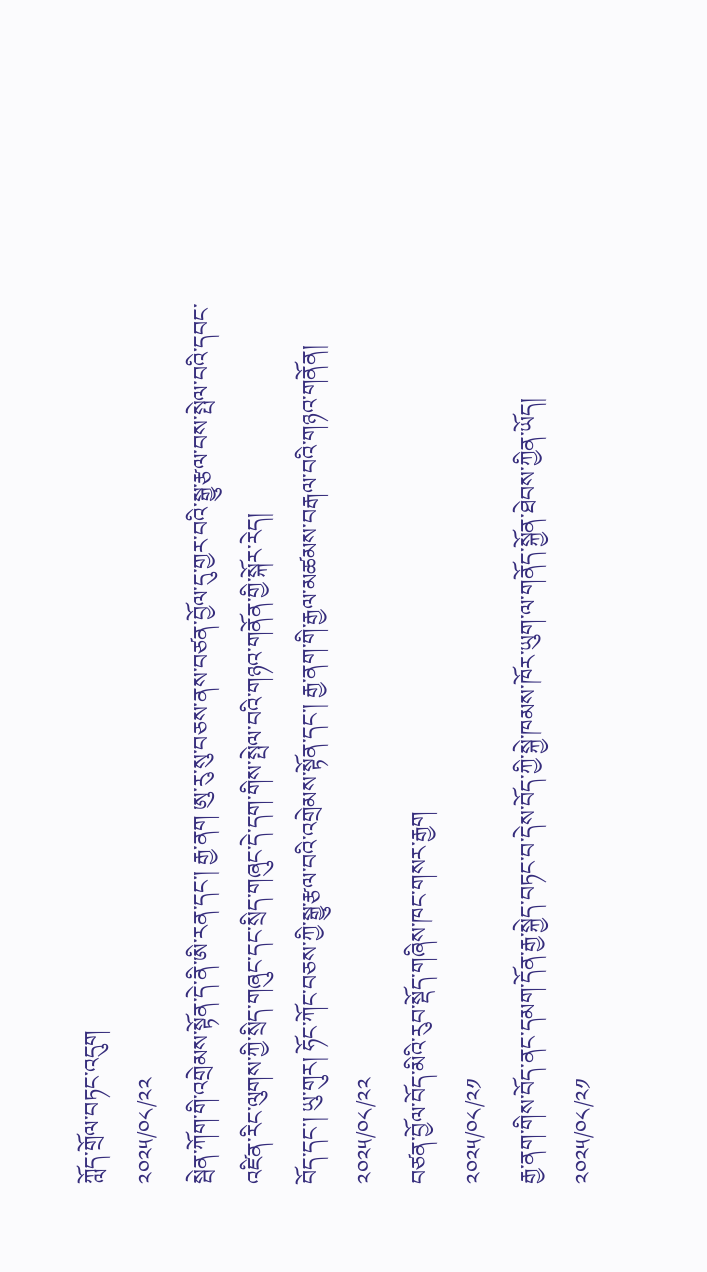ཀློད་གྲོལ་བཏང་འདུག
༢༠༢༥/༠༨/༢༢
སྦེན་ཀོག་གི་འགྲེམས་སྟོན་དེ་ནི་ཨི་རན་དང་། རྒྱ་ནག ཨུ་རུ་སུ་བཅས་ནས་བཙན་བྱོལ་དུ་གྱར་བའི་སྒྱུ་རྩལ་བས་སྤེལ་བའི་དབང་འཛིན་རིང་ལུགས་ཀྱི་སྲིད་གཞུང་དང་སྲིད་གཞུང་དེ་དག་གིས་སྤེལ་བའི་གཉའ་གནོན་གྱི་སྐོར་རེད།
བོད་དང་། ཡུ་གུར། ཧོང་ཀོང་བཅས་ཀྱི་སྒྱུ་རྩལ་བའི་འགྲེམས་སྟོན་དང་། རྒྱ་ནག་གི་རྒྱལ་མཚམས་བརྒལ་བའི་གཉའ་གནོན།
༢༠༢༥/༠༨/༢༢
བཙན་བྱོལ་བོད་མིའི་རུབ་སྡོད་གཞིས་ཁང་གསར་རྒྱག
༢༠༢༥/༠༨/༢༡
རྒྱ་ནག་གིས་བོད་ནང་དམག་དོན་རྒྱ་སྐྱེད་བཏང་བ་དེས་བོད་ཀྱི་སྐྱེ་ཁམས་ཁོར་ཡུག་ལ་གནོད་སྐྱོན་ཐེབས་ཀྱིན་ཡོད།
༢༠༢༥/༠༨/༢༡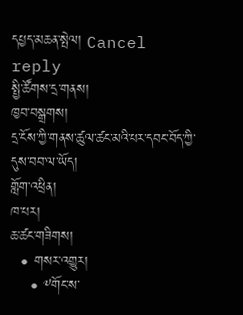དཔྱད་མཆན་སྤེལ། Cancel reply
སྤྱི་ཚོགས་དྲ་གནས།
ཁྱབ་བསྒྲགས།
དྲ་ངོས་ཀྱི་གནས་ཚུལ་ཚང་མའི་པར་དབང་བོད་ཀྱི་དུས་བབ་ལ་ཡོད།
གློག་འཕྲིན།
ཁ་པར།
ཆ་ཚང་གཟིགས།
  • གསར་འགྱུར།
    • ༸གོང་ས་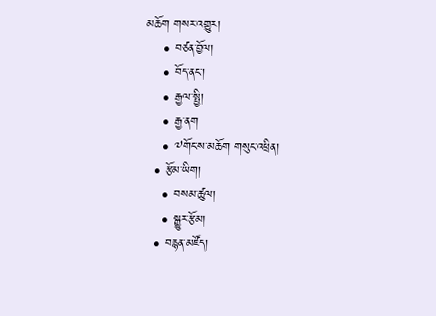མཆོག གསར་འགྱུར།
    • བཙན་བྱོལ།
    • བོད་ནང་།
    • རྒྱལ་སྤྱི།
    • རྒྱ་ནག
    • ༧གོང་ས་མཆོག གསུང་འཕྲིན།
  • རྩོམ་ཡིག།
    • བསམ་ཚུལ།
    • སྒྱུར་རྩོམ།
  • བརྙན་མཛོད།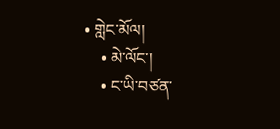• གླེང་མོལ།
    • མེ་ལོང་།
    • ང་ཡི་བཙན་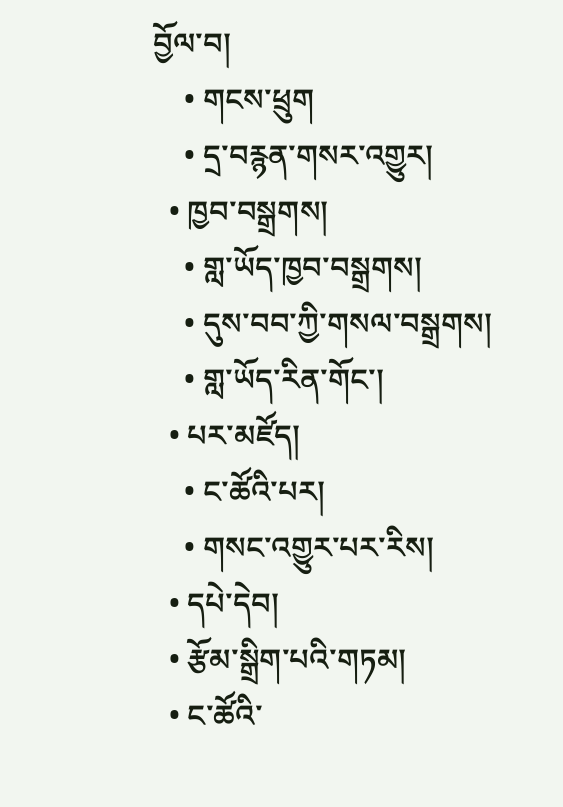བྱོལ་བ།
    • གངས་ཕྲུག
    • དྲ་བརྙན་གསར་འགྱུར།
  • ཁྱབ་བསྒྲགས།
    • གླ་ཡོད་ཁྱབ་བསྒྲགས།
    • དུས་བབ་ཀྱི་གསལ་བསྒྲགས།
    • གླ་ཡོད་རིན་གོང་།
  • པར་མཛོད།
    • ང་ཚོའི་པར།
    • གསང་འགྱུར་པར་རིས།
  • དཔེ་དེབ།
  • རྩོམ་སྒྲིག་པའི་གཏམ།
  • ང་ཚོའི་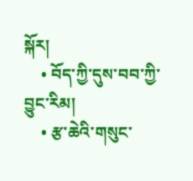སྐོར།
    • བོད་ཀྱི་དུས་བབ་ཀྱི་བྱུང་རིམ།
    • རྩ་ཆེའི་གསུང་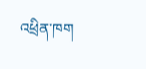འཕྲིན་ཁག